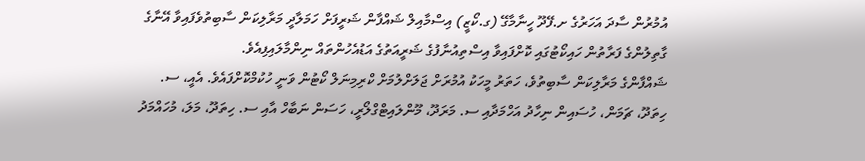އުމުރުން ސާދަ އަހަރުގެ ށ.ފޭދޫ ހީނާމާގޭ (ގ.ކޯޒީ) އިސްމާއިލް ޝައްފާން ޝަރީފަށް ހަމަލާދީ މަރާލިކަން ސާބިތުވެފައިވާ އޭނާގެ ގާތިލުންގެ ފަރާތުން ހައިކޯޓުގައި ކޮށްފައިވާ އިސްތިއުނާފުގެ ޝަރީއަތުގެ އަޑުއެހުންތައް ނިންމާލައިފިއެވެ.
ޝައްފާންގެ މަރާލިކަން ސާބިތުވެ، ހަތަރު މީހަކު އުމުރަށް ޖަލަށްލުމަށް ކްރިމިނަލް ކޯޓުން ވަނީ ހުކުމްކޮށްފައެވެ. އެއީ، ސ. ހިތަދޫ، ޗަމަން، ހުސައިން ނިހާދު އަހްމަދާއި ސ. މަރަދޫ، މޫންލައިޓްގްލޯރީ، ހަސަން ނަބާހް އާއި ސ. ހިތަދޫ، މަލަ، މުހައްމަދު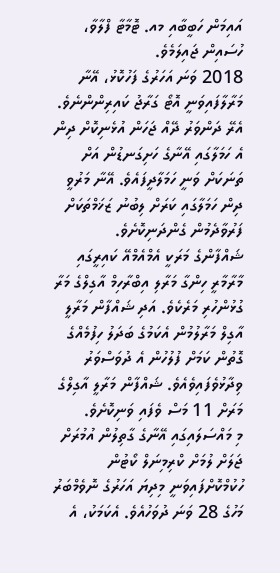އައިމަން ހަބީބާއި މއ. ޓޮމާޓާ ފްލާވާ، ހުސައިން ޖައިލަމެވެ.
2018 ވަނަ އަހަރުގެ ފަހުކޮޅު، އޭނާ މަރާލާފައިވަނީ އޮޓޯ ގަރާޖު ކައިރިންންނެވެ. އެރޭ ދަންވަރު ދޭއް ޖަހަން އުޅެނިކޮށް ދިން އެ ހަމަލާގައި އޭނާގެ ހަށިގަނޑުން އަށް ތަނަކަށް ވަނީ ހަމަލާދީފައެވެ. އޭނާ މަރުވީ ދިން ހަމަލާގައި ކަރަށް ލިބުނު ޒަޚަމްތަކަށް ފަރުވާދެމުން ގެންދަނިކޮށެވެ.
ޝައްފާންގެ މަރަކީ އެމްއެމްއޭ ކައިރީގައި މާރާމާރީ ހިންގާ މަރާލި އިބްރާހިމް އާގިލްގެ މަރާ ގުޅުންހުރި މަރެކެވެ. އަދި ޝައްފާން މަރާލީ އާގިލް މަރާލުމުން އެކަމުގެ ބަދަލު ހިފުމެއްގެ ގޮތުން ކަމަށް ފުލުހުން އެ ދުވަސްވަރު ވިދާޅުވެފައިވެއެވެ. ޝައްފާން މަރާލީ އާގިލްގެ މަރަށް 11 މަސް ވެފައި ވަނިކޮށެވެ.
މި މައްސަލައިގައި އޭނާގެ ގާތިލުން އުމުރަށް ޖަލަށް ލުމަށް ކްރިމިނަލް ކޯޓުން ހުކުމްކޮށްފައިވަނީ މިދިޔަ އަހަރުގެ ނޮވެމްބަރު މަހުގެ 28 ވަނަ ދުވަހުއެވެ. އެކަމަކު، އެ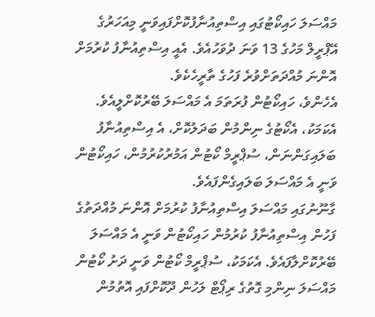މައްސަލަ ހައިކޯޓުގައި އިސްތިއުނާފުކޮށްފައިވަނީ މިއަހަރުގެ އޭޕްރީލް މަހުގެ 13 ވަނަ ދުވަހުއެވެ. އެއީ އިސްތިއުނާފު ކުރުމަށް އޮންނަ މުއްދަތަށްވުރެ ފަހުގެ ތާރީހެކެވެ.
އެހެންވެ، ހައިކޯޓުން ފުރަތަމަ އެ މައްސަލަ ބޭރުކޮށްލީއެވެ. އެކަމަކު، އެކޯޓުގެ ނިންމުން ބަދަލުކޮށް، އެ އިސްތިއުނާފު ބަލައިގަންނަން، ސުޕްރީމް ކޯޓުން އަމުރުކުރުމުން، ހައިކޯޓުން ވަނީ އެ މައްސަލަ ބަލައިގެންފައެވެ.
ގާނޫނުގައި މައްސަލަ އިސްތިއުނާފު ކުރުމަށް އޮންނަ މުއްދަތުގެ ފަހުން އިސްތިއުނާފު ކުރުމުން ހައިކޯޓުން ވަނީ އެ މައްސަލަ ބޭރުކޮށްލާފައެވެ. އެކަމަކު، ސުޕްރީމް ކޯޓުން ވަނީ ދަށު ކޯޓުން މައްސަލަ ނިންމި ގޮތުގެ ރިޕޯޓް ލަހުން ދޫކޮށްފައި އޮތުމުން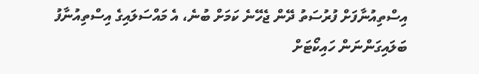އިސްތިއުނާފަށް ފުރުސަތު ދޭން ޖެހޭނެ ކަމަށް ބުނެ، އެ މައްސަލައިގެ އިސްތިއުނާފު ބަލައިގަންނަން ހައިކޯޓަށް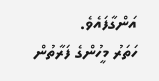އަންގާފައެވެ.
ހަތަރު މީހުންގެ ފަރާތުން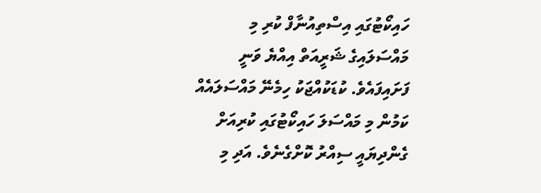ހައިކޯޓުގައި އިސްތިއުނާފް ކުރި މި މައްސަލައިގެ ޝަރީއަތް އިއްޔެ ވަނީ ފަށައިފައެވެ. ކުޑަކުއްޖަކު ހިމެނޭ މައްސަލައެއް ކަމުން މި މައްސަލަ ހައިކޯޓުގައި ކުރިއަށް ގެންދިޔައީ ސިއްރު ކޮށްގެނެވެ. އަދި މި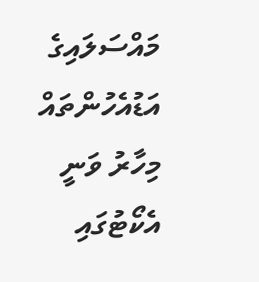މައްސަލައިގެ އަޑުއެހުންތައް މިހާރު ވަނީ އެކޯޓުގައި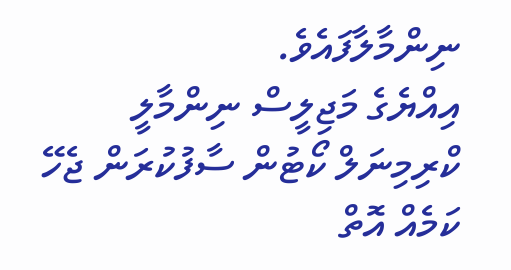ނިންމާލާފައެވެ.
އިއްޔެގެ މަޖިލީސް ނިންމާލީ ކްރިމިނަލް ކޯޓުން ސާފުކުރަން ޖެހޭ ކަމެއް އޮތް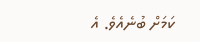ކަމަށް ބުނެއެވެ. އެ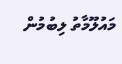މައުލޫމާތު ލިބުމުން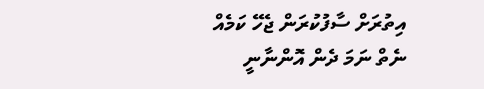އިތުރަށް ސާފުކުރަން ޖެހޭ ކަމެއް ނެތް ނަމަ ދެން އޮންނާނީ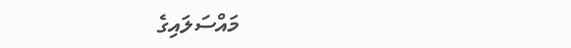މައްސަލައިގެ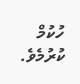ހުކުމް ކުރުމެވެ.